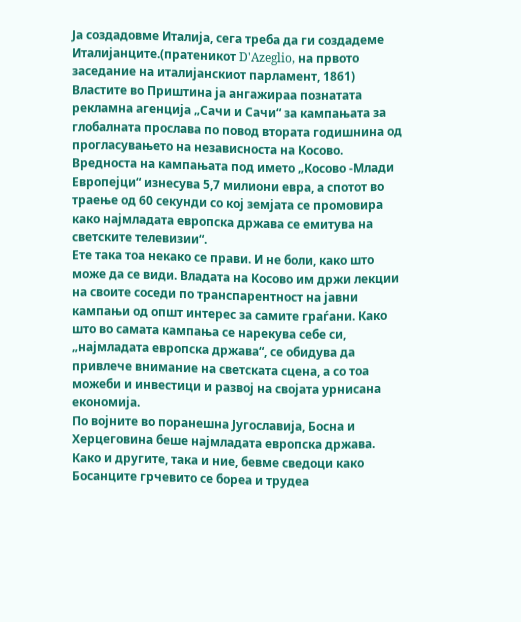Ја создадовме Италија, сега треба да ги создадеме Италијанците.(пратеникот D'Azeglio, на првото заседание на италијанскиот парламент, 1861)
Властите во Приштина ја ангажираа познатата рекламна агенција „Сачи и Сачи“ за кампањата за глобалната прослава по повод втората годишнина од прогласувањето на независноста на Косово. Вредноста на кампањата под името „Косово -Млади Европејци“ изнесува 5,7 милиони евра, а спотот во траење од 60 секунди со кој земјата се промовира како најмладата европска држава се емитува на светските телевизии“.
Ете така тоа некако се прави. И не боли, како што може да се види. Владата на Косово им држи лекции на своите соседи по транспарентност на јавни кампањи од општ интерес за самите граѓани. Како што во самата кампања се нарекува себе си, „најмладата европска држава“, се обидува да привлече внимание на светската сцена, а со тоа можеби и инвестици и развој на својата урнисана економија.
По војните во поранешна Југославија, Босна и Херцеговина беше најмладата европска држава. Како и другите, така и ние, бевме сведоци како Босанците грчевито се бореа и трудеа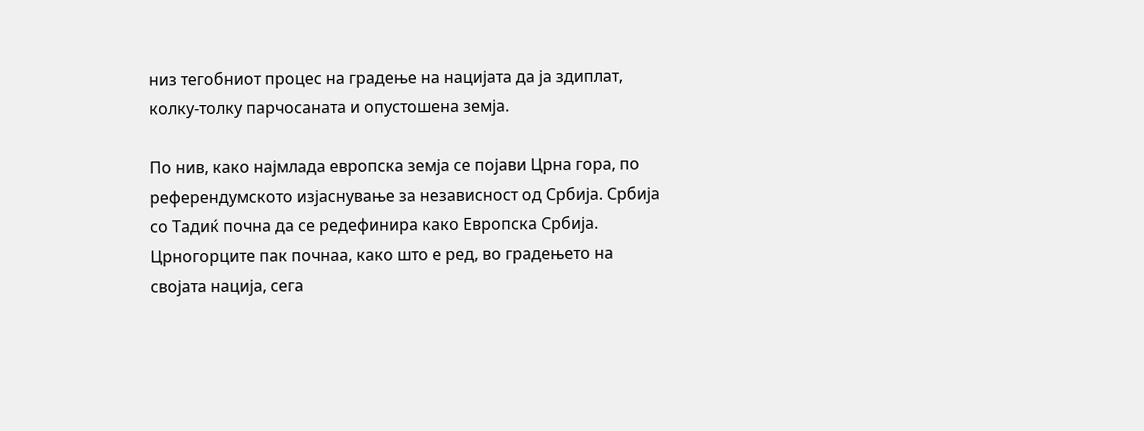низ тегобниот процес на градење на нацијата да ја здиплат, колку-толку парчосаната и опустошена земја.

По нив, како најмлада европска земја се појави Црна гора, по референдумското изјаснување за независност од Србија. Србија со Тадиќ почна да се редефинира како Европска Србија. Црногорците пак почнаа, како што е ред, во градењето на својата нација, сега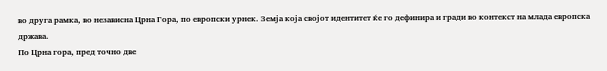во друга рамка, во независна Црна Гора, по европски урнек. Земја која својот идентитет ќе го дефинира и гради во контекст на млада европска држава.
По Црна гора, пред точно две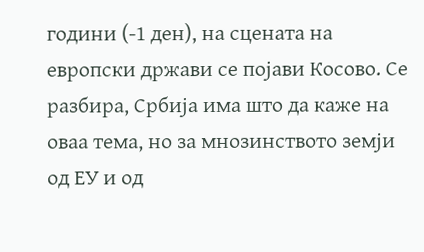години (-1 ден), на сцената на европски држави се појави Косово. Се разбира, Србија има што да каже на оваа тема, но за мнозинството земји од ЕУ и од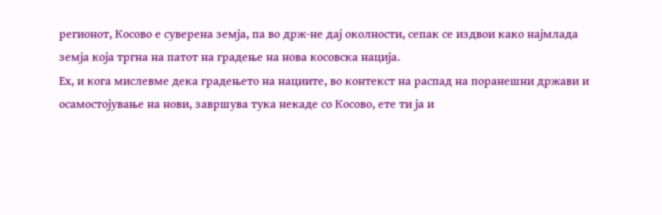регионот, Косово е суверена земја, па во држ-не дај околности, сепак се издвои како најмлада земја која тргна на патот на градење на нова косовска нација.
Ех, и кога мислевме дека градењето на нациите, во контекст на распад на поранешни држави и осамостојување на нови, завршува тука некаде со Косово, ете ти ја и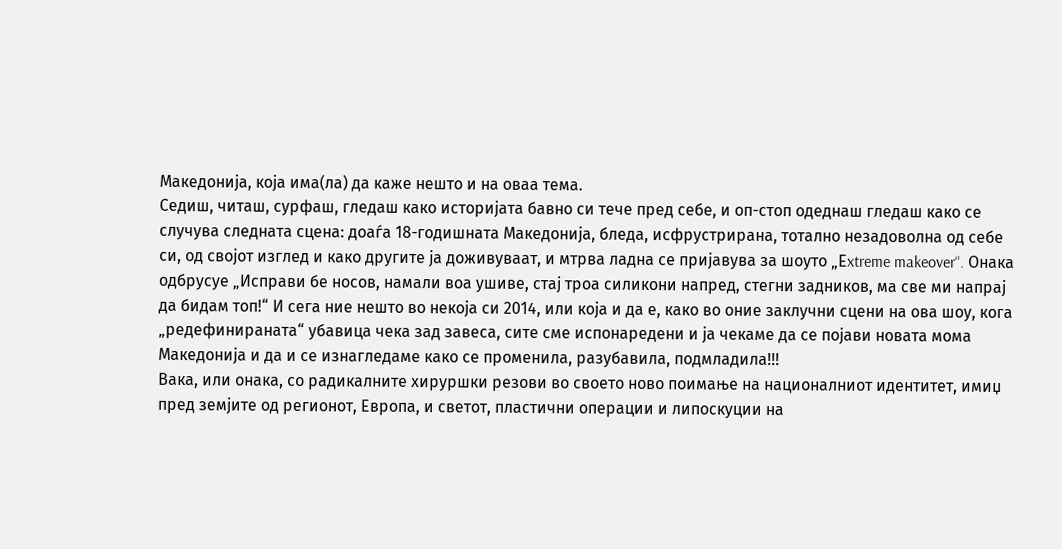Македонија, која има(ла) да каже нешто и на оваа тема.
Седиш, читаш, сурфаш, гледаш како историјата бавно си тече пред себе, и оп-стоп одеднаш гледаш како се случува следната сцена: доаѓа 18-годишната Македонија, бледа, исфрустрирана, тотално незадоволна од себе си, од својот изглед и како другите ја доживуваат, и мтрва ладна се пријавува за шоуто „Еxtreme makeover“. Онака одбрусуе „Исправи бе носов, намали воа ушиве, стај троа силикони напред, стегни задников, ма све ми напрај да бидам топ!“ И сега ние нешто во некоја си 2014, или која и да е, како во оние заклучни сцени на ова шоу, кога „редефинираната“ убавица чека зад завеса, сите сме испонаредени и ја чекаме да се појави новата мома Македонија и да и се изнагледаме како се променила, разубавила, подмладила!!!
Вака, или онака, со радикалните хируршки резови во своето ново поимање на националниот идентитет, имиџ пред земјите од регионот, Европа, и светот, пластични операции и липоскуции на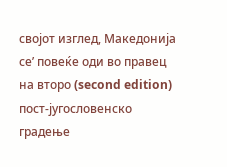својот изглед, Македонија се’ повеќе оди во правец на второ (second edition) пост-југословенско градење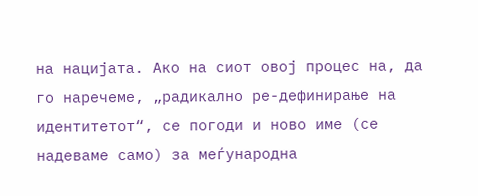на нацијата. Ако на сиот овој процес на, да го наречеме, „радикално ре-дефинирање на идентитетот“, се погоди и ново име (се надеваме само) за меѓународна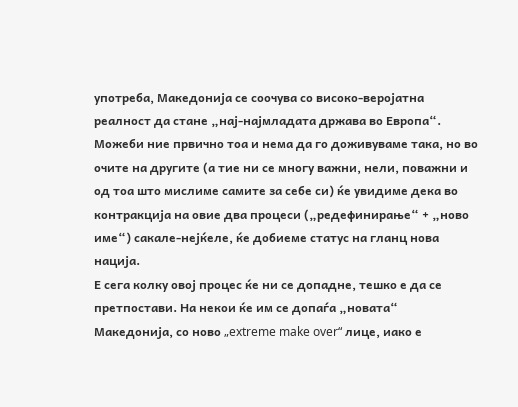употреба, Македонија се соочува со високо-веројатна реалност да стане „нај-најмладата држава во Европа“. Можеби ние првично тоа и нема да го доживуваме така, но во очите на другите (а тие ни се многу важни, нели, поважни и од тоа што мислиме самите за себе си) ќе увидиме дека во контракција на овие два процеси („редефинирање“ + „ново име“) сакале-нејќеле, ќе добиеме статус на гланц нова нација.
Е сега колку овој процес ќе ни се допадне, тешко е да се претпостави. На некои ќе им се допаѓа „новата“ Македонија, со ново „extreme make over“ лице, иако е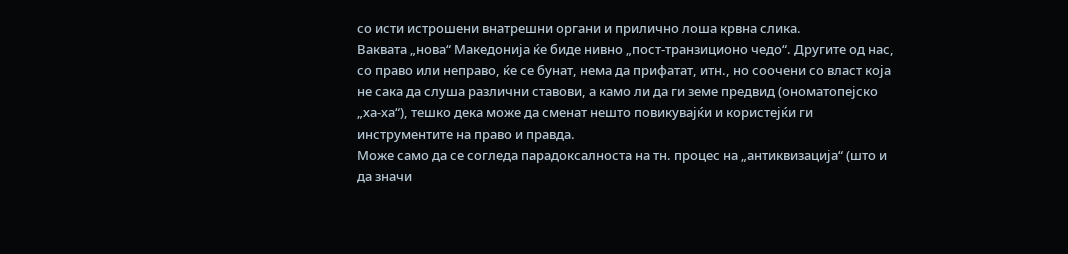со исти истрошени внатрешни органи и прилично лоша крвна слика.
Ваквата „нова“ Македонија ќе биде нивно „пост-транзиционо чедо“. Другите од нас, со право или неправо, ќе се бунат, нема да прифатат, итн., но соочени со власт која не сака да слуша различни ставови, а камо ли да ги земе предвид (ономатопејско „ха-ха“), тешко дека може да сменат нешто повикувајќи и користејќи ги инструментите на право и правда.
Може само да се согледа парадоксалноста на тн. процес на „антиквизација“ (што и да значи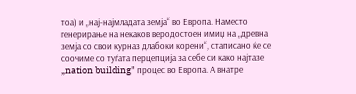тоа) и „нај-најмладата земја“ во Европа. Наместо генерирање на некаков веродостоен имиџ на „древна земја со свои курназ длабоки корени“, стаписано ќе се соочиме со туѓата перцепција за себе си како најтазе „nation building" процес во Европа. А внатре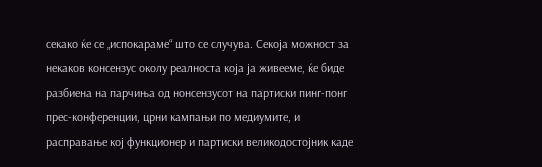секако ќе се „испокараме“ што се случува. Секоја можност за некаков консензус околу реалноста која ја живееме, ќе биде разбиена на парчиња од нонсензусот на партиски пинг-понг прес-конференции, црни кампањи по медиумите, и расправање кој функционер и партиски великодостојник каде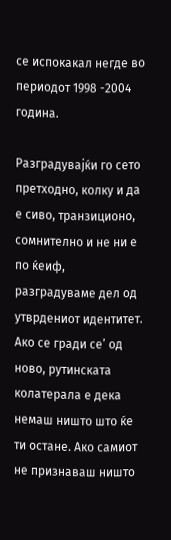се испокакал негде во периодот 1998 -2004 година.

Разградувајќи го сето претходно, колку и да е сиво, транзиционо, сомнително и не ни е по ќеиф, разградуваме дел од утврдениот идентитет. Ако се гради се’ од ново, рутинската колатерала е дека немаш ништо што ќе ти остане. Ако самиот не признаваш ништо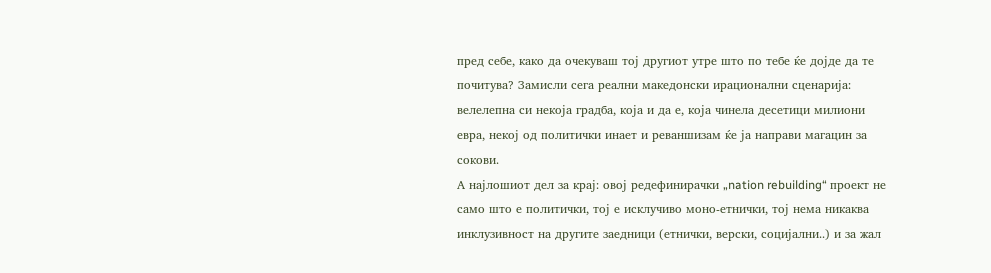пред себе, како да очекуваш тој другиот утре што по тебе ќе дојде да те почитува? Замисли сега реални македонски ирационални сценарија: велелепна си некоја градба, која и да е, која чинела десетици милиони евра, некој од политички инает и реваншизам ќе ја направи магацин за сокови.
А најлошиот дел за крај: овој редефинирачки „nation rebuilding“ проект не само што е политички, тој е исклучиво моно-етнички, тој нема никаква инклузивност на другите заедници (етнички, верски, социјални..) и за жал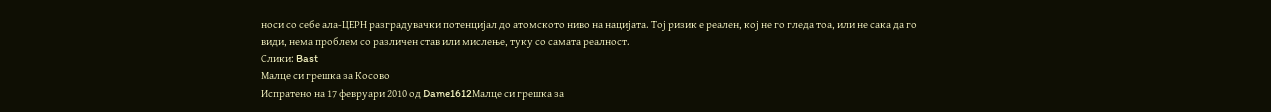носи со себе ала-ЦЕРН разградувачки потенцијал до атомското ниво на нацијата. Тој ризик е реален, кој не го гледа тоа, или не сака да го види, нема проблем со различен став или мислење, туку со самата реалност.
Слики: Bast
Малце си грешка за Косово
Испратено на 17 февруари 2010 од Dame1612Малце си грешка за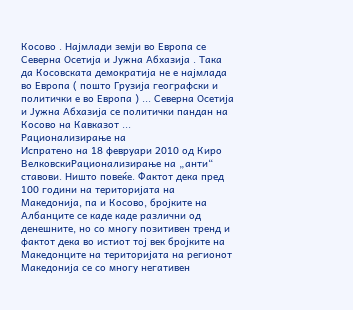Косово . Најмлади земји во Европа се Северна Осетија и Јужна Абхазија . Така да Косовската демократија не е најмлада во Европа ( пошто Грузија географски и политички е во Европа ) ... Северна Осетија и Јужна Абхазија се политички пандан на Косово на Кавказот ...
Рационализирање на
Испратено на 18 февруари 2010 од Киро ВелковскиРационализирање на „анти“ ставови. Ништо повеќе. Фактот дека пред 100 години на територијата на Македонија, па и Косово, бројките на Албанците се каде каде различни од денешните, но со многу позитивен тренд и фактот дека во истиот тој век бројките на Македонците на територијата на регионот Македонија се со многу негативен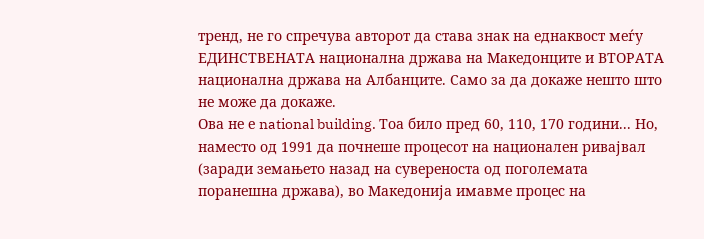тренд, не го спречува авторот да става знак на еднаквост меѓу ЕДИНСТВЕНАТА национална држава на Македонците и ВТОРАТА национална држава на Албанците. Само за да докаже нешто што не може да докаже.
Ова не е national building. Тоа било пред 60, 110, 170 години... Но, наместо од 1991 да почнеше процесот на национален ривајвал (заради земањето назад на сувереноста од поголемата поранешна држава), во Македонија имавме процес на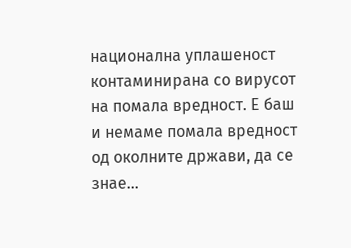национална уплашеност контаминирана со вирусот на помала вредност. Е баш и немаме помала вредност од околните држави, да се знае...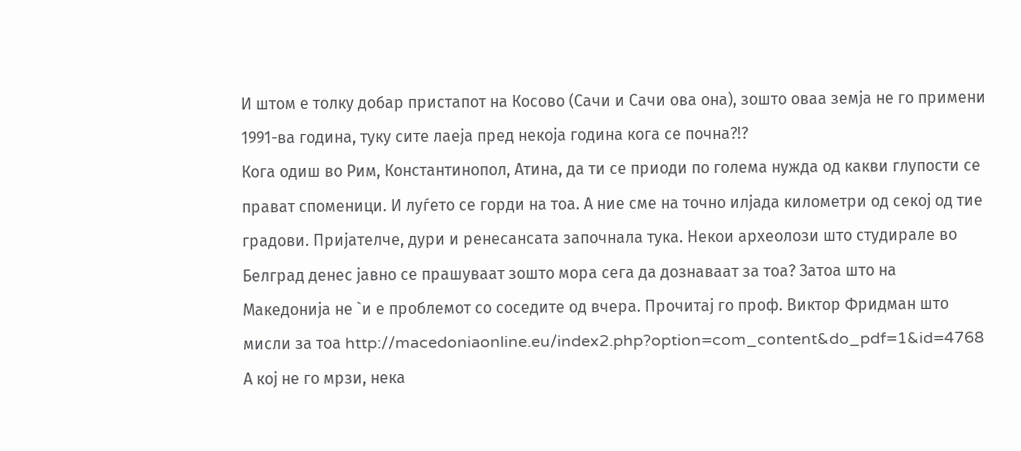И штом е толку добар пристапот на Косово (Сачи и Сачи ова она), зошто оваа земја не го примени 1991-ва година, туку сите лаеја пред некоја година кога се почна?!?
Кога одиш во Рим, Константинопол, Атина, да ти се приоди по голема нужда од какви глупости се прават споменици. И луѓето се горди на тоа. А ние сме на точно илјада километри од секој од тие градови. Пријателче, дури и ренесансата започнала тука. Некои археолози што студирале во Белград денес јавно се прашуваат зошто мора сега да дознаваат за тоа? Затоа што на Македонија не `и е проблемот со соседите од вчера. Прочитај го проф. Виктор Фридман што мисли за тоа http://macedoniaonline.eu/index2.php?option=com_content&do_pdf=1&id=4768 А кој не го мрзи, нека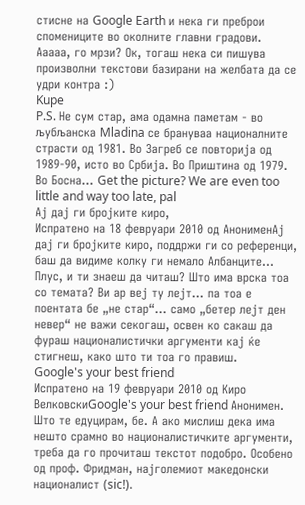стисне на Google Earth и нека ги преброи спомениците во околните главни градови. Ааааа, го мрзи? Ок, тогаш нека си пишува произволни текстови базирани на желбата да се удри контра :)
Kupe
P.S. Не сум стар, ама одамна паметам - во љубљанска Mladina се брануваа националните страсти од 1981. Во Загреб се повторија од 1989-90, исто во Србија. Во Приштина од 1979. Во Босна... Get the picture? We are even too little and way too late, pal
Ај дај ги бројките киро,
Испратено на 18 февруари 2010 од АнонименАј дај ги бројките киро, поддржи ги со референци, баш да видиме колку ги немало Албанците... Плус, и ти знаеш да читаш? Што има врска тоа со темата? Ви ар веј ту лејт... па тоа е поентата бе „не стар“... само „бетер лејт ден невер“ не важи секогаш, освен ко сакаш да фураш националистички аргументи кај ќе стигнеш, како што ти тоа го правиш.
Google's your best friend
Испратено на 19 февруари 2010 од Киро ВелковскиGoogle's your best friend Анонимен. Што те едуцирам, бе. А ако мислиш дека има нешто срамно во националистичките аргументи, треба да го прочиташ текстот подобро. Особено од проф. Фридман, најголемиот македонски националист (sic!).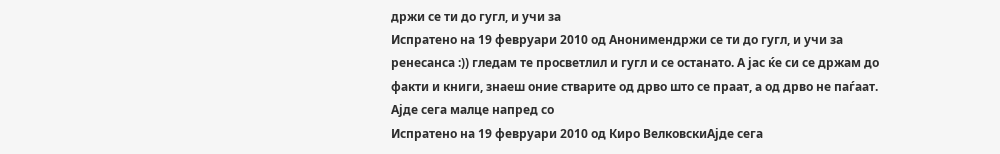држи се ти до гугл, и учи за
Испратено на 19 февруари 2010 од Анонимендржи се ти до гугл, и учи за ренесанса :)) гледам те просветлил и гугл и се останато. А јас ќе си се држам до факти и книги, знаеш оние стварите од дрво што се праат, а од дрво не паѓаат.
Ајде сега малце напред со
Испратено на 19 февруари 2010 од Киро ВелковскиАјде сега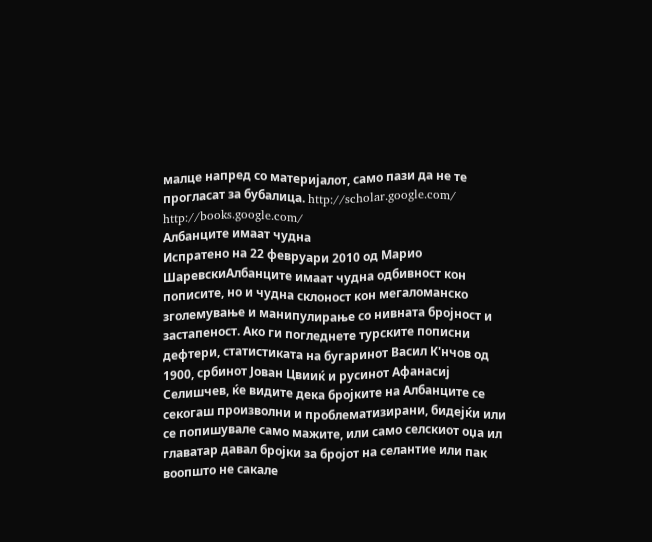малце напред со материјалот, само пази да не те прогласат за бубалица. http://scholar.google.com/ http://books.google.com/
Албанците имаат чудна
Испратено на 22 февруари 2010 од Марио ШаревскиАлбанците имаат чудна одбивност кон пописите, но и чудна склоност кон мегаломанско зголемување и манипулирање со нивната бројност и застапеност. Ако ги погледнете турските пописни дефтери, статистиката на бугаринот Васил К'нчов од 1900, србинот Јован Цвииќ и русинот Афанасиј Селишчев, ќе видите дека бројките на Албанците се секогаш произволни и проблематизирани, бидејќи или се попишувале само мажите, или само селскиот оџа ил главатар давал бројки за бројот на селантие или пак воопшто не сакале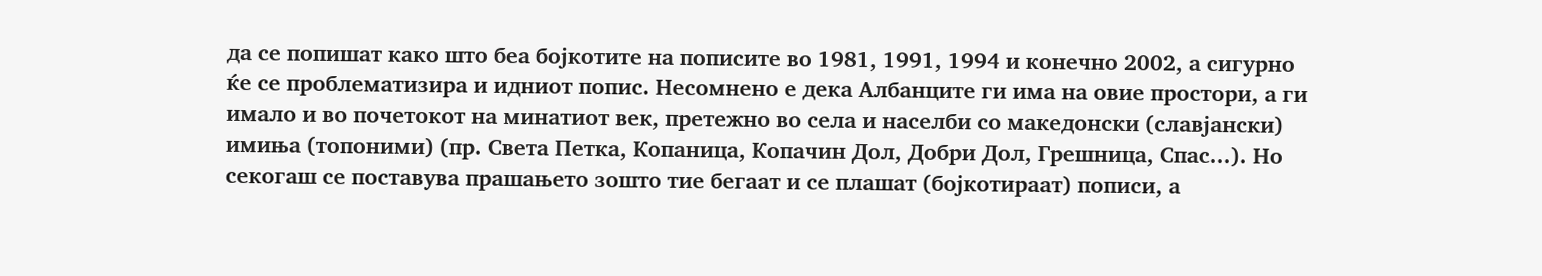да се попишат како што беа бојкотите на пописите во 1981, 1991, 1994 и конечно 2002, а сигурно ќе се проблематизира и идниот попис. Несомнено е дека Албанците ги има на овие простори, а ги имало и во почетокот на минатиот век, претежно во села и населби со македонски (славјански) имиња (топоними) (пр. Света Петка, Копаница, Копачин Дол, Добри Дол, Грешница, Спас...). Но секогаш се поставува прашањето зошто тие бегаат и се плашат (бојкотираат) пописи, а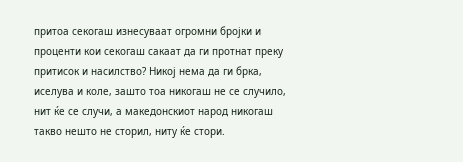притоа секогаш изнесуваат огромни бројки и проценти кои секогаш сакаат да ги протнат преку притисок и насилство? Никој нема да ги брка, иселува и коле, зашто тоа никогаш не се случило, нит ќе се случи, а македонскиот народ никогаш такво нешто не сторил, ниту ќе стори.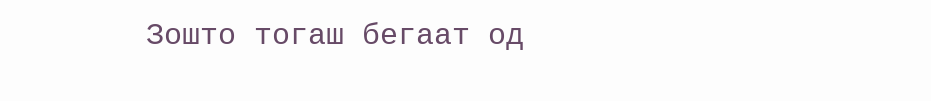Зошто тогаш бегаат од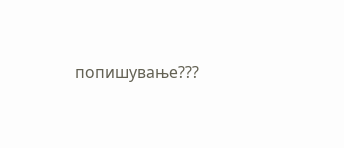попишување???